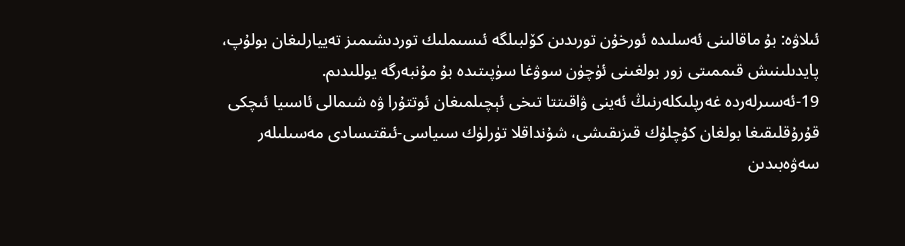ئىلاۋە: بۇ ماقالىنى ئەسلىدە ئورخۇن تورىدىن كۆلبىلگە ئىسىملىك توردىشىمىز تەييارلىغان بولۇپ، پايدىلىنىش قىممىتى زور بولغىنى ئۈچۈن سوۋغا سۈپىتىدە بۇ مۇنبەرگە يوللىدىم.
19-ئەسىرلەردە غەرپلىكلەرنىڭ ئەينى ۋاقىتتا تىخى ئېچىلمىغان ئوتتۇرا ۋە شىمالى ئاسىيا ئىچكى قۇرۇقلىقىغا بولغان كۇچلۇك قىزىقىشى، شۇنداقلا تۈرلۈك سىياسى-ئىقتىسادى مەسىلىلەر سەۋەبىدىن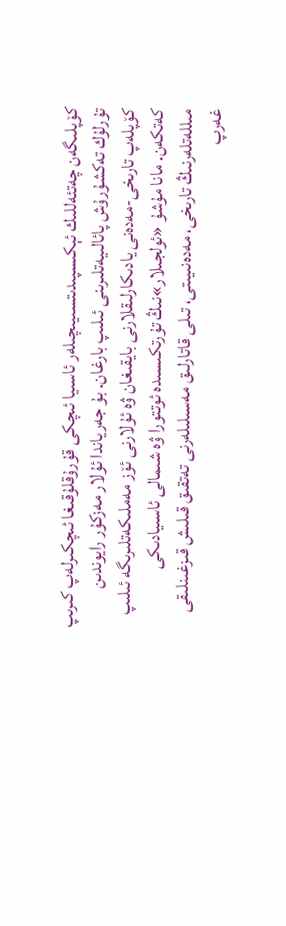كۆپلىگەن چەتئەللىك ئېكىسپىدىتسىيىچىلەر ئاسىيا ئىچكى قۇرۇقلۇقىغا ئىچكىرلەپ كىرىپ تۇرلۇك تەكشۇرۇش پائالىيەتلىرىنى ئىلىپ بارغان. بۇ جەرياندا ئۇلار مەزكۇر رايوندىن كۆپلەپ تارىخى-مەدەنى يادىكارلىقلارنى بايقىغان ۋە ئۇلارنى ئۆز مەملىكەتلىرىگە ئىلىپ كەتكەن. مانا مۇشۇ «ئولجىلار»نىڭ تۇرتكىسىدە ئوتتورا ۋە شىمالى ئاسىيادىكى مىللەتلەرنىڭ تارىخى، مەدەنىيىتى، تىلى قاتارلىق مەسىلىلەرنى تەتقىق قىلىش قىزغىنلىقى غەرپ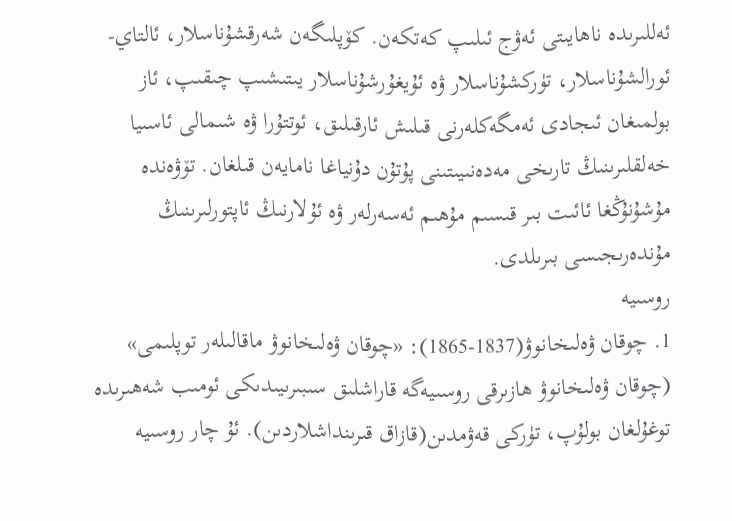ئەللىرىدە ناھايىتى ئەۋج ئىلىپ كەتكەن. كۆپلىگەن شەرقشۇناسلار، ئالتاي-ئورالشۇناسلار، تۈركشۇناسلار ۋە ئۇيغۇرشۇناسلار يىتىشىپ چىقىپ، ئاز بولمىغان ئىجادى ئەمگەكلەرنى قىلىش ئارقىلىق، ئوتتۇرا ۋە شىمالى ئاسىيا خەلقلىرىنىڭ تارىخى مەدەنىيىتىنى پۇتۇن دۇنياغا نامايەن قىلغان. تۆۋەندە مۇشۇنۇڭغا ئائىت بىر قىسىم مۇھىم ئەسەرلەر ۋە ئۇلارنىڭ ئاپتورلىرىنىڭ مۇندەرىجىسى بىرىلدى.
روسىيە
1. چوقان ۋەلىخانوۋ(1837-1865): «چوقان ۋەلىخانوۋ ماقالىلەر توپلىمى» (چوقان ۋەلىخانوۋ ھازىرقى روسىيەگە قاراشلىق سىبىرىيىدىكى ئومىب شەھىرىدە توغۇلغان بولۇپ، تۈركى قەۋمدىن(قازاق قىرىنداشلاردىن). ئۇ چار روسىيە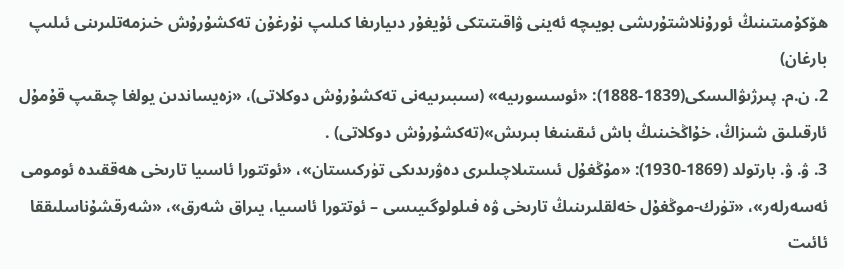ھۆكۇمىتىنىڭ ئورۇنلاشتۇرىشى بويىچە ئەينى ۋاقىتىتكى ئۇيغۇر دىيارىغا كىلىپ نۇرغۇن تەكشۇرۇش خىزمەتلىرىنى ئىلىپ بارغان)
2. ن.م. پىرژىۋالىسكى(1839-1888): «ئوسسورىيە» (سىبىرىيەنى تەكشۇرۇش دوكلاتى)، «زەيساندىن يولغا چىقىپ قۇمۇل ئارقىلىق شىزاڭ، خۇاڭخىنىڭ باش ئىقىنىغا بىرىش»(تەكشۇرۇش دوكلاتى) .
3. ۋ. ۋ. بارتولد (1869-1930): «مۇڭغۇل ئىستىلاچىلىرى دەۋرىدىكى تۈركىستان»، «ئوتتورا ئاسىيا تارىخى ھەققىدە ئومومى ئەسەرلەر»، «تۈرك-موڭغۇل خەلقلىرىنىڭ تارىخى ۋە فىلولوگىيىسى – ئوتتورا ئاسىيا، يىراق شەرق»، «شەرقشۇناسلىققا ئائىت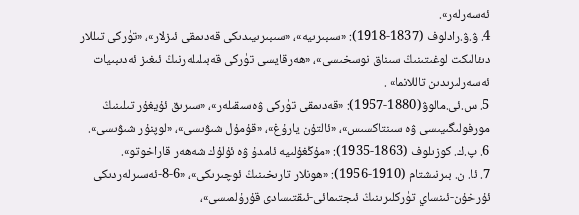ئەسەرلەر».
4. ۋ.ۋ.رادلوف (1837-1918): «سىبىرىيە»، «سىبىرىيىدىكى قەدىمقى ئىزلار»، «تۈركى تىللار دىئالىكت لوغىتىنىڭ سىناق نوسخىسى»، «ھەرقايسى تۈركى قەبىلىلەرنىڭ ئىغىز ئەدىبىيات ئەسەرلىرىدىن تاللانما» .
5. س.ئى.مالوۋ(1880-1957): «قەدىمقى تۈركى ۋەسىقىلەر»، «سىرىق ئۇيغۇر تىلىنىڭ مورفولىگىيىسى ۋە سىنتاكسىس»، «ئالتۇن يارۇغ»، «قۇمۇل شىۋىسى»، «لوپنۇر شىۋىسى».
6. پ.ك. كوزىلوف (1863-1935): «مۇڭغۇلىيە ئامدۇ ۋە ئۇلۇك شەھەر قاراخوتو».
7. ئا. ن. بىرنىشتام (1910-1956): «ھونلار تارىخىنىڭ ئوچىرىكى»، «6-8-ئەسىرلەردىكى ئۇرخۇن-ئىنساي تۈركلىرىنىڭ ئىجتىمائى-ئىقتىسادى قۇرۇلمىسى»،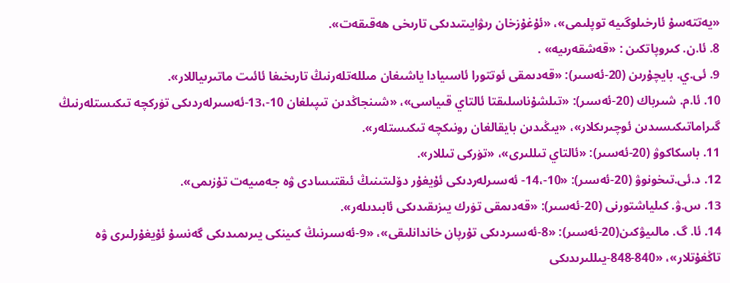«يەتتەسۇ ئارخىلوگىيە توپلىمى»، «ئۇغۇزخان رىۋايىتىدىكى تارىخى ھەقىقەت».
8. ئا.ن. كىروپاتكىن : «قەشقەرىيە» .
9. ئى.ي. بايچۇرىن (20-ئەسىر): «قەدىمقى ئوتتورا ئاسىيادا ياشىغان مىللەتلەرنىڭ تارىخىغا ئائىت ماتىرىياللار».
10. ئا.م. شىرباك (20-ئەسىر): «تىلشۇناسلىقتا ئالتاي قىياسى»، «شىنجاڭدىن تىپىلغان 10-،13-ئەسىرلەردىكى تۈركچە تىكىستلەرنىڭ گىراماتىكىسىدىن ئوچىرىكلار»، «يىڭىدىن بايقالغان رونىكچە تىكىستلەر».
11. باسكاكوۋ (20-ئەسىر): «ئالتاي تىللىرى»، «تۈركى تىللار».
12. د.ئى.تىخونوۋ (20-ئەسىر): «10-،14- ئەسىرلەردىكى ئۇيغۇر دۆلىتىنىڭ ئىقتىسادى ۋە جەمىيەت تۇزىمى».
13. س.ۋ. كىلياشتورنى (20-ئەسىر): «قەدىمقى تۈرك يىزىقىدىكى ئابىدىلەر».
14. ئا. گ. مالىيۋكىن(20-ئەسىر): «8-ئەسىردىكى تۇرپان خاندانلىقى»، «9-ئەسىرنىڭ كىينكى يىرىمىدىكى گەنسۇ ئۇيغۇرلىرى ۋە تاڭغۇتلار»، «840-848-يىللىرىدىكى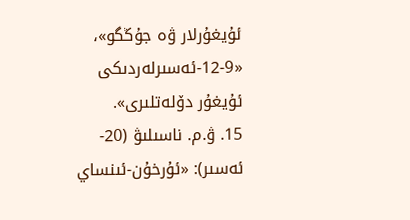ئۇيغۇرلار ۋە جۇڭگو»، «9-12-ئەسىرلەردىكى ئۇيغۇر دۆلەتلىرى».
15. ۋ.م. ناسىلىۋ (20-ئەسىر): «ئۇرخۇن-ئىنساي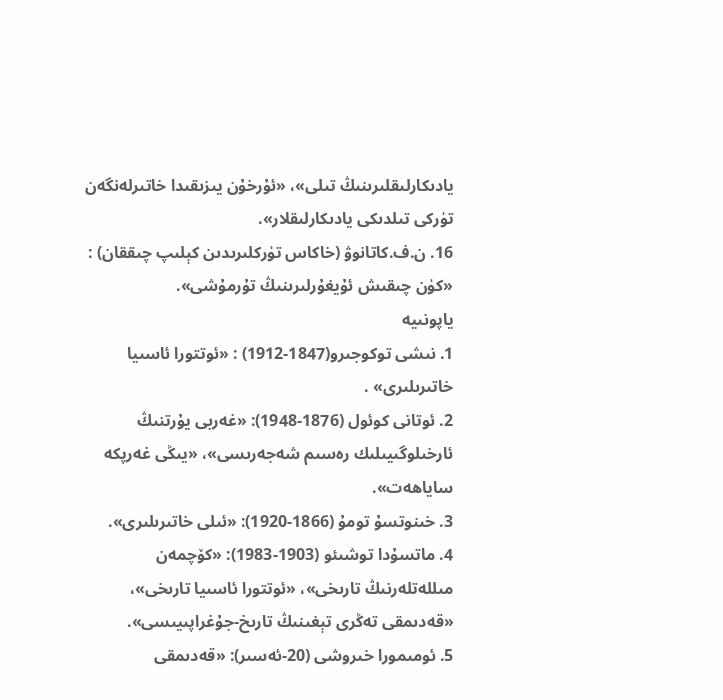يادىكارلىقلىرىنىڭ تىلى»، «ئۇرخۇن يىزىقىدا خاتىرلەنگەن تۈركى تىلدىكى يادىكارلىقلار».
16. ن.ف.كاتانوۋ (خاكاس تۈركلىرىدىن كېلىپ چىققان) : «كۈن چىقىش ئۇيغۇرلىرىنىڭ تۇرمۇشى».
ياپونىيە
1. نىشى توكوجىرو(1847-1912) : «ئوتتورا ئاسىيا خاتىرىلىرى» .
2. ئوتانى كوئول (1876-1948): «غەربى يۇرتنىڭ ئارخىلوگىيىلىك رەسىم شەجەرىسى»، «يىڭى غەرپكە ساياھەت».
3. خىنوتسۇ تومۇ (1866-1920): «ئىلى خاتىرىلىرى».
4. ماتسۇدا توشىئو (1903-1983): «كۆچمەن مىللەتلەرنىڭ تارىخى»، «ئوتتورا ئاسىيا تارىخى»، «قەدىمقى تەڭرى تېغىنىڭ تارىخ-جۇغراپىيىسى».
5. ئومىمورا خىروشى (20-ئەسىر): «قەدىمقى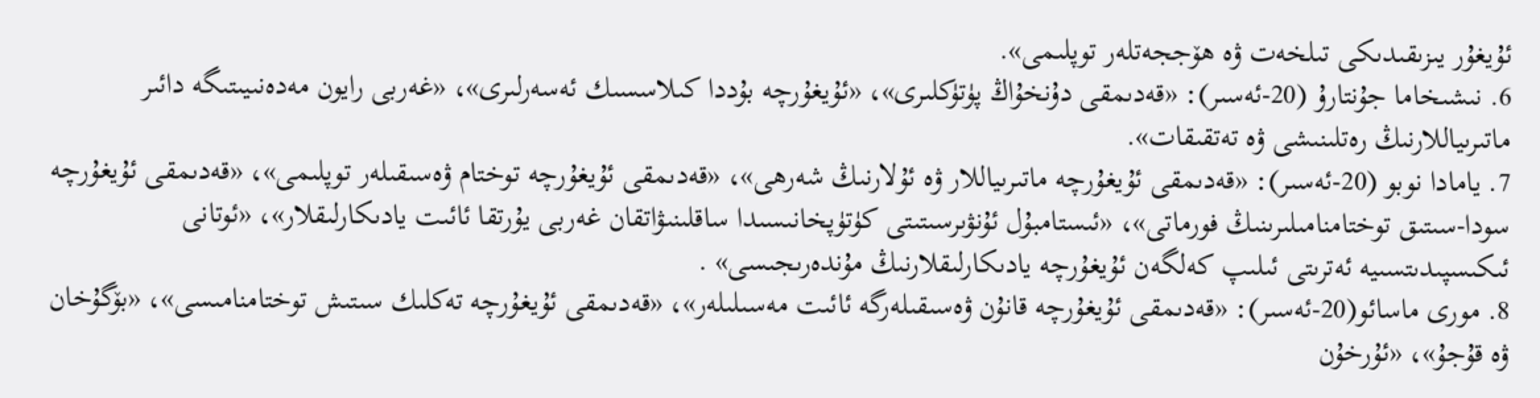ئۇيغۇر يىزىقىدىكى تىلخەت ۋە ھۆججەتلەر توپلىمى».
6. نىشىخاما جۇنتارۇ (20-ئەسىر): «قەدىمقى دۇنخۇاڭ پۈتۈكلىرى»، «ئۇيغۇرچە بۇددا كىلاسسىك ئەسەرلىرى»، «غەربى رايون مەدەنىيىتىگە دائىر ماتىرىياللارنىڭ رەتلىنىشى ۋە تەتقىقات».
7. يامادا نوبو (20-ئەسىر): «قەدىمقى ئۇيغۇرچە ماتىرىياللار ۋە ئۇلارنىڭ شەرھى»، «قەدىمقى ئۇيغۇرچە توختام ۋەسىقىلەر توپلىمى»، «قەدىمقى ئۇيغۇرچە سودا-سىتىق توختامنامىلىرىنىڭ فورماتى»، «ئىستامبۇل ئۇنۋىرسىتىتى كۈتۈپخانىسىدا ساقلىنىۋاتقان غەربى يۇرتقا ئائىت يادىكارلىقلار»، «ئوتانى ئىكىسپىدىتسىيە ئەترىتى ئىلىپ كەلگەن ئۇيغۇرچە يادىكارلىقلارنىڭ مۇندەرىجىسى» .
8. مورى ماسائو(20-ئەسىر): «قەدىمقى ئۇيغۇرچە قانۇن ۋەسىقىلەرگە ئائىت مەسىلىلەر»، «قەدىمقى ئۇيغۇرچە تەكلىك سىتىش توختامنامىسى»، «بۆگۇخان ۋە قۇجۇ»، «ئۇرخۇن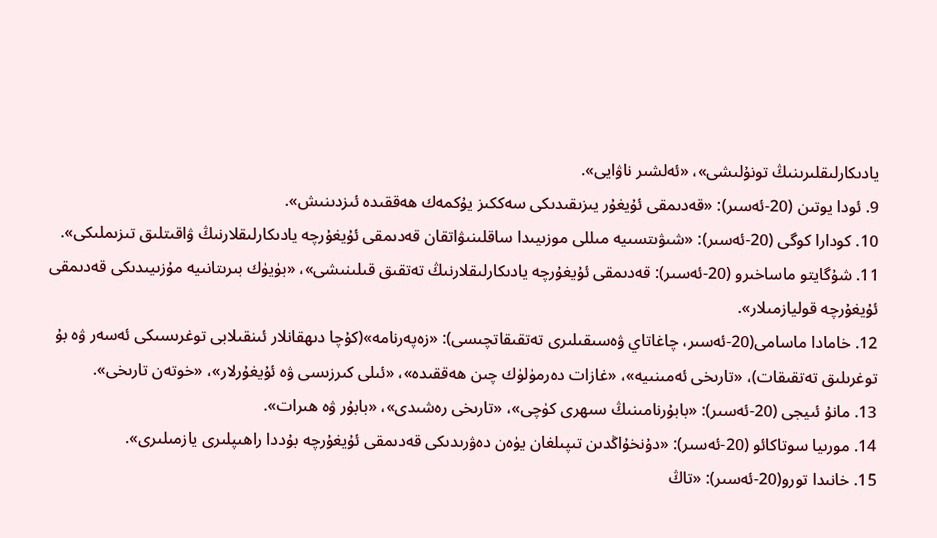يادىكارلىقلىرىنىڭ تونۇلىشى»، «ئەلشىر ناۋايى».
9. ئودا يوتىن (20-ئەسىر): «قەدىمقى ئۇيغۇر يىزىقىدىكى سەككىز يۇكمەك ھەققىدە ئىزدىنىش».
10. كودارا كوگى (20-ئەسىر): «شىۋىتسىيە مىللى موزىيىدا ساقلىنىۋاتقان قەدىمقى ئۇيغۇرچە يادىكارلىقلارنىڭ ۋاقىتلىق تىزىملىكى».
11. شۇگايتو ماساخىرو (20-ئەسىر): قەدىمقى ئۇيغۇرچە يادىكارلىقلارنىڭ تەتقىق قىلىنىشى»، «بۈيۈك بىرىتانىيە مۇزىيىدىكى قەدىمقى ئۇيغۇرچە قوليازمىلار».
12. خامادا ماسامى(20-ئەسىر، چاغاتاي ۋەسىقىلىرى تەتقىقاتچىسى): «زەپەرنامە»(كۇچا دىھقانلار ئىنقىلابى توغرىسىكى ئەسەر ۋە بۇ توغرىلىق تەتقىقات)، «تارىخى ئەمىنىيە»، «غازات دەرمۈلۈك چىن ھەققىدە»، «ئىلى كىرزىسى ۋە ئۇيغۇرلار»، «خوتەن تارىخى».
13. مانۇ ئىيجى (20-ئەسىر): «بابۇرنامىنىڭ سىھرى كۈچى»، «تارىخى رەشىدى»، «بابۇر ۋە ھىرات».
14. مورىيا سوتاكائو (20-ئەسىر): «دۇنخۇاڭدىن تىپىلغان يۈەن دەۋرىدىكى قەدىمقى ئۇيغۇرچە بۇددا راھىپلىرى يازمىلىرى».
15. خانىدا تورو(20-ئەسىر): «تاڭ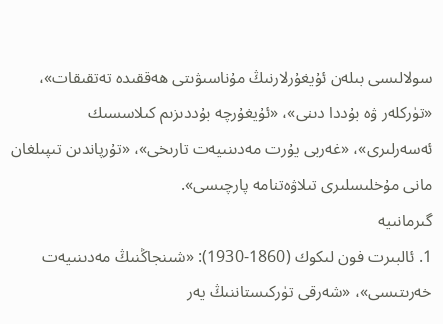سولالىسى بىلەن ئۇيغۇرلارنىڭ مۇناسىۋىتى ھەققىدە تەتقىقات»، «تۈركلەر ۋە بۇددا دىنى»، «ئۇيغۇرچە بۇددىزىم كىلاسسىك ئەسەرلىرى»، «غەربى يۇرت مەدىنىيەت تارىخى»، «تۇرپاندىن تىپىلغان مانى مۇخلىسلىرى تىلاۋەتنامە پارچىسى».
گىرمانىيە
1. ئالبىرت فون لىكوك (1860-1930): «شىنجاڭنىڭ مەدىنىيەت خەرىتىسى»، «شەرقى تۈركىستاننىڭ يەر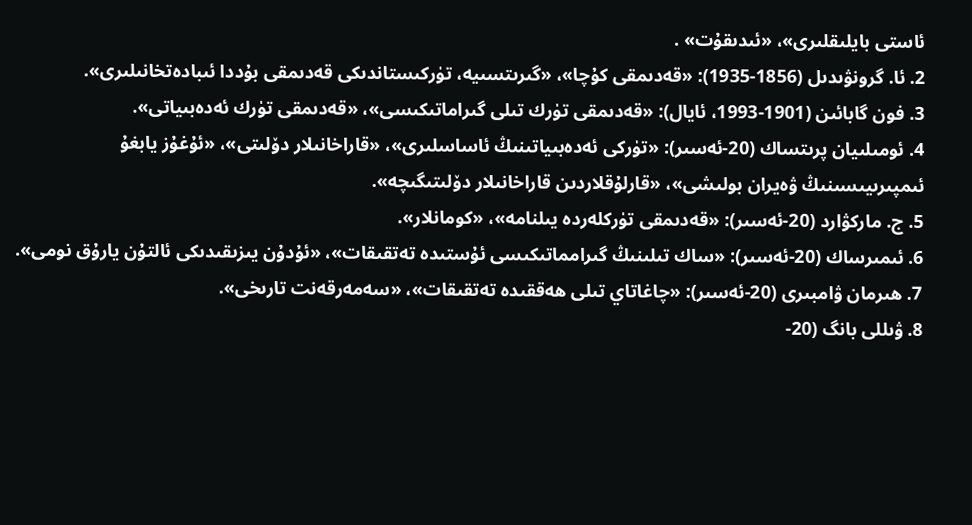ئاستى بايلىقلىرى»، «ئىدىقۇت» .
2. ئا. گرونۋىدىل (1856-1935): «قەدىمقى كۇچا»، «گىرىتسىيە، تۈركىستاندىكى قەدىمقى بۇددا ئىبادەتخانىلىرى».
3. فون گابائىن (1901-1993، ئايال): «قەدىمقى تۈرك تىلى گىراماتىكىسى»، «قەدىمقى تۈرك ئەدەبىياتى».
4. ئومىلىيان پرىتساك (20-ئەسىر): «تۈركى ئەدەبىياتىنىڭ ئاساسلىرى»، «قاراخانىلار دۆلىتى»، «ئۇغۇز يابغۇ ئىمپىرىيىسىنىڭ ۋەيران بولىشى»، «قارلۇقلاردىن قاراخانىلار دۆلىتىگىچە».
5. ج. ماركۋارد (20-ئەسىر): «قەدىمقى تۈركلەردە يىلنامە»، «كومانلار».
6. ئىمىرساك (20-ئەسىر): «ساك تىلىنىڭ گىرامماتىكىسى ئۇستىدە تەتقىقات»، «ئۇدۇن يىزىقىدىكى ئالتۇن يارۇق نومى».
7. ھىرمان ۋامبىرى (20-ئەسىر): «چاغاتاي تىلى ھەققىدە تەتقىقات»، «سەمەرقەنت تارىخى».
8. ۋىللى بانگ (20-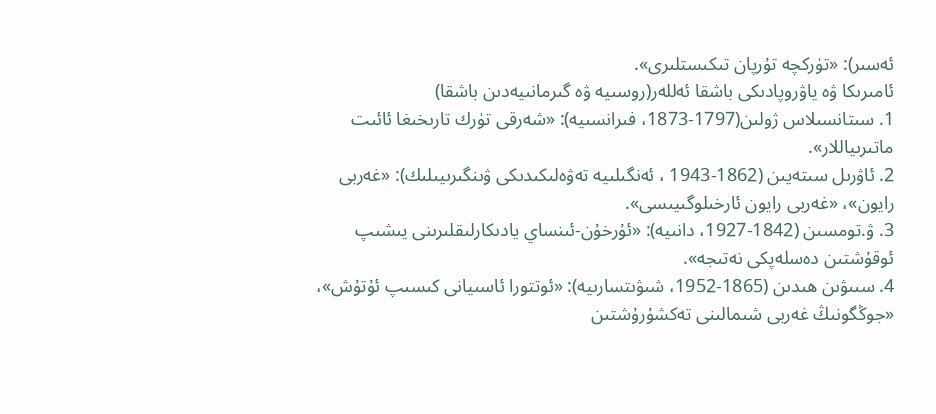ئەسىر): «تۈركچە تۇرپان تىكىستلىرى».
ئامىرىكا ۋە ياۋروپادىكى باشقا ئەللەر(روسىيە ۋە گىرمانىيەدىن باشقا)
1. سىتانسىلاس ژولىن(1797-1873، فىرانسىيە): «شەرقى تۈرك تارىخىغا ئائىت ماتىرىياللار».
2. ئاۋرىل سىتەيىن (1862-1943 ، ئەنگىلىيە تەۋەلىكىدىكى ۋىنگىرىيىلىك): «غەربى رايون»، «غەربى رايون ئارخىلوگىيىسى».
3. ۋ.تومسىن (1842-1927، دانىيە): «ئۇرخۇن-ئىنساي يادىكارلىقلىرىنى يىشىپ ئوقۇشتىن دەسلەپكى نەتىجە».
4. سىىۋىن ھىدىن (1865-1952، شىۋىتسارىيە): «ئوتتورا ئاسىيانى كىسىپ ئۇتۇش»، «جوڭگونىڭ غەربى شىمالىنى تەكشۇرۇشتىن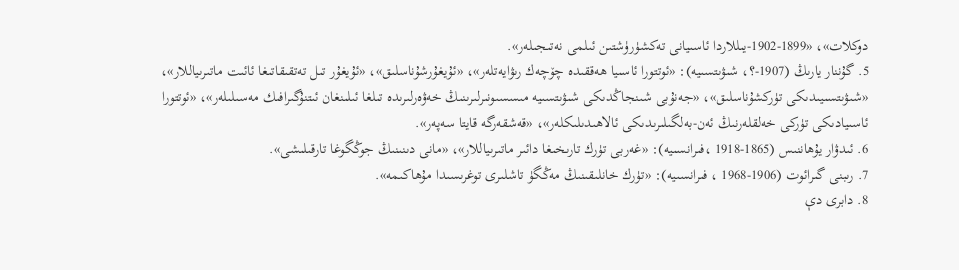دوكلات»، «1899-1902-يىللاردا ئاسىيانى تەكشۈرۈشتىن ئىلمى نەتىجىلەر».
5. گۇننار يارىڭ (1907-؟، شىۋىتسىيە): «ئوتتورا ئاسىيا ھەققىدە چۆچەك رىۋايەتلەر»، «ئۇيغۇرشۇناسلىق»، «ئۇيغۇر تىل تەتقىقاتىغا ئائىت ماتىرىياللار»، «شىۋىتسىيىدىكى تۈركشۇناسلىق»، «جەنۇبى شىنجاڭدىكى شىۋىتسىيە مىسسىونىرلىرىنىڭ خەۋەرلىرىدە تىلغا ئىلىنغان ئىتنۇگىرافىك مەسىلىلەر»، «ئوتتورا ئاسىيادىكى تۈركى خەلقلەرنىڭ ئەن-بەلگىلىرىدىكى ئالاھىدىلىكلەر»، «قەشقەرگە قايتا سەپەر».
6. ئىدۋار يۇھاننىس (1865-1918 ،فىرانسىيە): «غەربى تۈرك تارىخىغا دائىر ماتىرىياللار»، «مانى دىنىنىڭ جوڭگوغا تارقىلىشى».
7. رىبنى گىرائوت (1906-1968 ، فىرانسىيە): «تۈرك خانلىقىنىڭ مەڭگۈ تاشلىرى توغرىسىدا مۇھاكىمە».
8. دابرى دې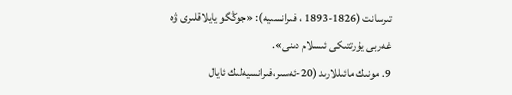تىرسانت (1826-1893 ، فىرانسىيە): «جوڭگو يايلاقلىرى ۋە غەربى يۇرتتىكى ئىسلام دىنى».
9. مونىك مائىللارىد (20-ئەسىر،فىرانسيەلىك ئايال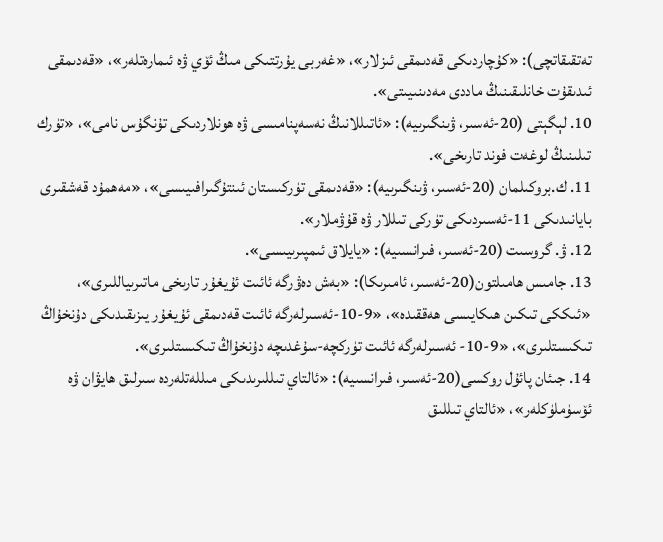تەتقىقاتچى): «كۇچاردىكى قەدىمقى ئىزلار»، «غەربى يۇرتتىكى مىڭ ئۆي ۋە ئىمارەتلەر»، «قەدىمقى ئىدىقۇت خانلىقىنىڭ ماددى مەدىنىيىتى».
10. لېگېتى (20-ئەسىر، ۋىنگىرىيە): «ئاتىللانىڭ نەسەپنامىسى ۋە ھونلاردىكى تۇنگۇس نامى»، «تۈرك تىلىنىڭ لوغەت فوند تارىخى».
11. ك.بروكىلمان (20-ئەسىر، ۋىنگىرىيە): «قەدىمقى تۈركىستان ئىنتۇگىرافىيىسى»، «مەھمۇد قەشقىرى بايانىدىكى 11-ئەسىردىكى تۈركى تىللار ۋە قۇۋملار».
12. ۋ. گروسىت (20-ئەسىر، فىرانسىيە): «يايلاق ئىمپىرىيىسى».
13. جامىس ھامىلتون(20-ئەسىر، ئامىرىكا): «بەش دەۋرگە ئائىت ئۇيغۇر تارىخى ماتىرىياللىرى»، «ئىككى تىكىن ھىكايىسى ھەققىدە»، «9-10-ئەسىرلەرگە ئائىت قەدىمقى ئۇيغۇر يىزىقىدىكى دۇنخۇاڭ تىكىستلىرى»، «9-10- ئەسىرلەرگە ئائىت تۈركچە-سۇغدىچە دۇنخۇاڭ تىكىستلىرى».
14. جىئان پائۇل روكسى(20-ئەسىر، فىرانسىيە): «ئالتاي تىللىرىدىكى مىللەتلەردە سىرلىق ھايۋان ۋە ئۆسۈملۈكلەر»، «ئالتاي تىللىق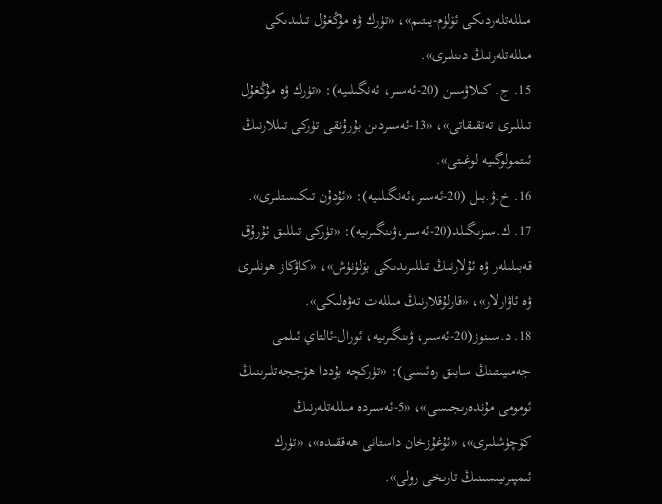مىللەتلەردىكى ئۆلۈم-يىتىم»، «تۈرك ۋە مۇڭغۇل تىلىدىكى مىللەتلەرنىڭ دىنلىرى».
15. ج. كىلاۋسىن (20-ئەسىر، ئەنگىلىيە): «تۈرك ۋە مۇڭغۇل تىللىرى تەتقىقاتى»، «13-ئەسىردىن بۇرۇنقى تۈركى تىللارنىڭ ئىتمولوگىيە لوغىتى».
16. خ.ۋ.بىل (20-ئەسىر،ئەنگىلىيە): «ئۇدۇن تىكىستلىرى».
17. ك.سىزىگىلد(20-ئەسىر،ۋىنگىرىيە): «تۈركى تىللىق ئۇرۇق قەبىلىلەر ۋە ئۇلارنىڭ تىللىرىدىكى بۆلۈنۈش»، «كاۋكاز ھونلىرى ۋە ئاۋارلار»، «قارلۇقلارنىڭ مىللەت تەۋەلىكى».
18. د.سىنوز(20-ئەسىر، ۋىنگىرىيە، ئورال-ئالتاي ئىلمى جەمىيىتىنڭ سابىق رەئىسى): «تۈركچە بۇددا ھۆججەتلىرىنىڭ ئومومى مۇندەرىجىسى»، «5-ئەسىردە مىللەتلەرنىڭ كۆچۈشلىرى»، «ئۇغۇزخان داستانى ھەققىدە»، «تۈرك ئىمپىرىيىسىنىڭ تارىخى رولى».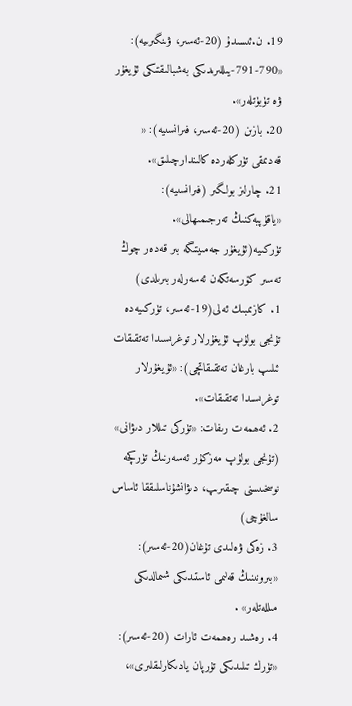19. ن.ئىسىدۇ (20-ئەسىر، ۋىنگىرىيە): «790-791-يىللىرىدىكى بەشبالىقتىكى ئۇيغۇر ۋە تۈبۈتلەر».
20. بازىن (20-ئەسىر، فىرانسىيە): « قەدىمقى تۈركلەردە كالىندارچىلىق».
21. چارلىز بولگىر (فىرانسىيە): «ياقۇپبەكنىڭ تەرجىمىھالى».
تۈركىيە(ئۇيغۇر جەمىيتىگە بىر قەدەر چوڭ تەسىر كۆرسەتكەن ئەسەرلەر بىرىلدى)
1. كازىمبىك ئەلى(19-ئەسىر، تۈركىيەدە تۇنجى بولۇپ ئۇيغۇرلار توغرىسىدا تەتقىقات ئىلىپ بارغان تەتقىقاتچى): «ئۇيغۇرلار توغرىسىدا تەتقىقات».
2. ئەھمەت رىفات: «تۈركى تىللار دىۋانى» (تۇنجى بولۇپ مەزكۇر ئەسەرنىڭ تۈركچە نوسخىىسنى چىقىرىپ، دىۋانشۇناسلىققا ئاساس سالغۇچى)
3. زەكى ۋەلىدى تۇغان(20-ئەسىر): «بىرونىنىڭ قەلىمى ئاستىدىكى شىمالدىكى مىللەتلەر» .
4. رەشىد رەھمەت ئارات (20-ئەسىر): «تۈرك تىلىدىكى تۇرپان يادىكارلىقلىرى»،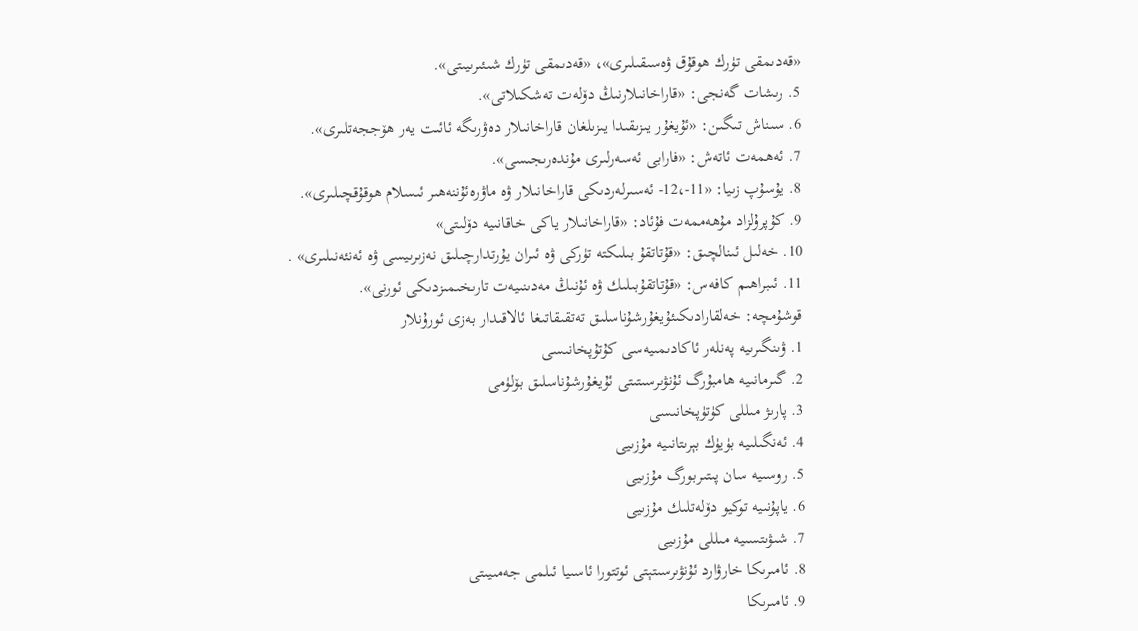«قەدىمقى تۈرك ھوقۇق ۋەسىقىلىرى»، «قەدىمقى تۈرك شىئىرىيىتى».
5. رىشات گەنجى: «قاراخانىلارنىڭ دۆلەت تەشكىلاتى».
6. سىناش تىگىن: «ئۇيغۇر يىزىقىدا يىزىلغان قاراخانىلار دەۋرىگە ئائىت يەر ھۆججەتلىرى».
7. ئەھمەت ئاتەش: «فارابى ئەسەرلىرى مۇندەرىجىسى».
8. يۇسۇپ زىيا: «11-،12- ئەسىرلەردىكى قاراخانىلار ۋە ماۋرەئۇننەھىر ئىسلام ھوقۇقچىلىرى».
9. كۇپرۇلزاد مۇھەممەت فۇئاد: «قاراخانىلار ياكى خاقانىيە دۆلىتى»
10. خەلىل ئىنالچىق: «قۇتاتقۇ بىلىكتە تۈركى ۋە ئىران يۇرتدارچىلىق نەزىرىيسى ۋە ئەنئەنىلىرى» .
11. ئىبراھىم كافەس: «قۇتاتقۇبىلىك ۋە ئۇنىڭ مەدىنىيەت تارىخىمىزدىكى ئورنى».
قوشۇمچە: خەلقارادىكىئۇيغۇرشۇناسلىق تەتقىقاتىغا ئالاقىدار بەزى ئورۇنلار
1. ۋىنگىرىيە پەنلەر ئاكادىمىيەسى كۇتۇپخانىسى
2. گىرمانىيە ھامبۇرگ ئۇنۋىرسىتىتى ئۇيغۇرشۇناسلىق بۆلۈمى
3. پارىژ مىللى كۈتۈپخانىسى
4. ئەنگىلىيە بۈيۈك بېرىتانىيە مۇزىيى
5. روسىيە سان پىتىربورگ مۇزىيى
6. ياپۇنىيە توكيو دۆلەتلىك مۇزىيى
7. شىۋىتسىيە مىللى مۇزىيى
8. ئامىرىكا خارۋارد ئۇنۋىرسىتېتى ئوتتورا ئاسىيا ئىلمى جەمىيىتى
9. ئامىرىكا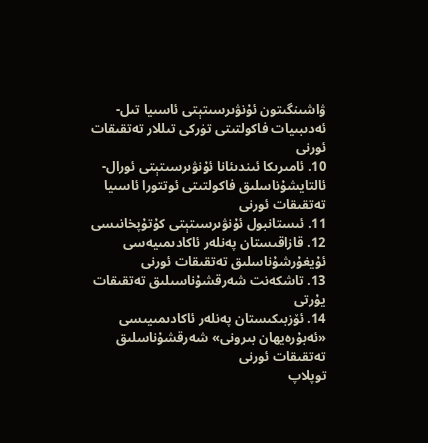ۋاشىنگىتون ئۇنۋىرسىتېتى ئاسىيا تىل-ئەدىبىيات فاكولتىتى تۈركى تىللار تەتقىقات ئورنى
10. ئامىرىكا ئىندىئانا ئۇنۋىرسىتېتى ئورال-ئالتايشۇناسلىق فاكولتىتى ئوتتورا ئاسىيا تەتقىقات ئورنى
11. ئىستانبول ئۇنۋىرسىتېتى كۇتۇپخانىسى
12. قازاقىستان پەنلەر ئاكادىمىيەسى ئۇيغۇرشۇناسلىق تەتقىقات ئورنى
13. تاشكەنت شەرقشۇناسىلىق تەتقىقات يۇرتى
14. ئۆزبىكىستان پەنلەر ئاكادىمىيىسى «ئەبۇرەيھان بىرونى» شەرقشۇناسلىق تەتقىقات ئورنى
توپلاپ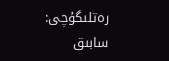رەتلىگۇچى: سابىق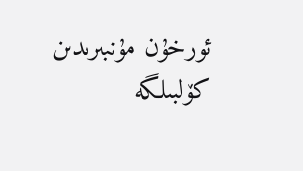ئورخۇن مۇنبىرىدىن كۆلبىلگە